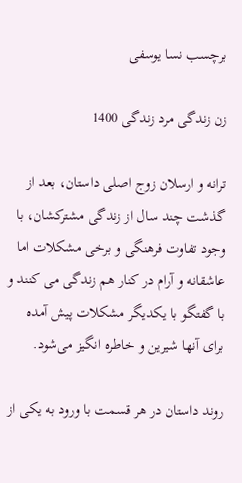برچسب نسا یوسفی

زن زندگی مرد زندگی 1400

ترانه و ارسلان زوج اصلی داستان، بعد از گذشت چند سال از زندگی مشترکشان، با وجود تفاوت فرهنگی و برخی مشکلات اما عاشقانه و آرام در کنار هم زندگی می کنند و با گفتگو با یکدیگر مشکلات پیش آمده برای آنها شیرین و خاطره انگیز می‌شود.

روند داستان در هر قسمت با ورود به یکی از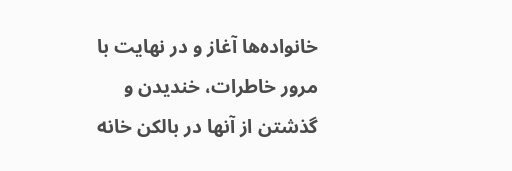خانواده‌ها آغاز و در نهایت با مرور خاطرات، خندیدن و گذشتن از آنها در بالکن خانه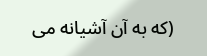(که به آن آشیانه می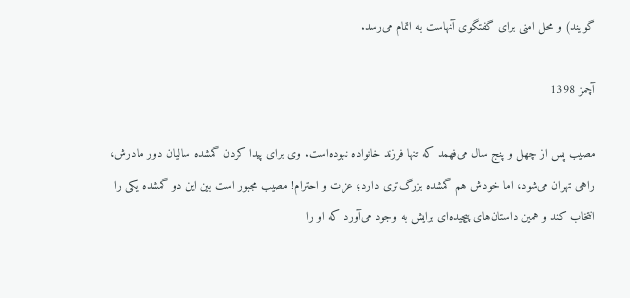گویند) و محل امنی برای گفتگوی آنهاست به اتمام می‌رسد.

آچمز 1398

مصیب پس از چهل و پنج سال می‌فهمد که تنها فرزند خانواده نبوده‌است. وی برای پیدا کردن گمشده سالیان دور مادرش، راهی تهران می‌شود، اما خودش هم گمشده بزرگ‌تری دارد؛ عزت و احترام! مصیب مجبور است بین این دو گمشده یکی را انتخاب کند و همین داستان‌های پیچیده‌ای برایش به وجود می‌آورد که او را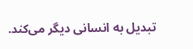تبدیل به انسانی دیگر می‌کند.